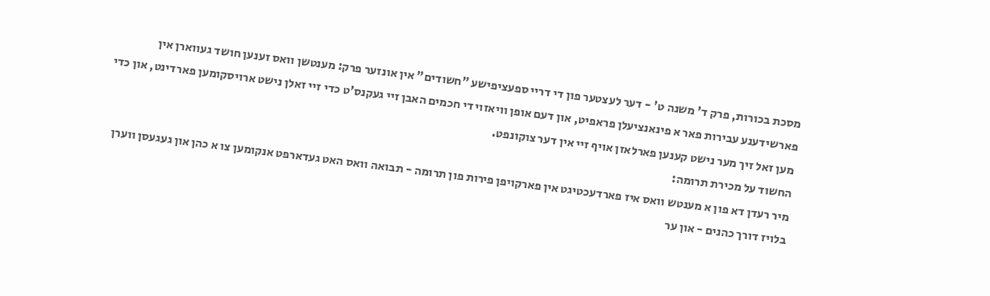מסכת בכורות, פרק ד' משנה ט' - דער לעצטער פון די דריי ספעציפישע "חשודים" אין אונזער פרק: מענטשן וואס זענען חושד געווארן אין פארשידענע עבירות פאר א פינאנציעלן פראפיט, און דעם אופן וויאזוי די חכמים האבן זיי געקנס'ט כדי זיי זאלן נישט ארויסקומען פארדינט, און כדי מען זאל זיך מער נישט קענען פארלאזן אויף זיי אין דער צוקונפט.
החשוד על מכירת תרומה:
מיר רעדן דא פון א מענטש וואס איז פארדעכטיגט אין פארקויפן פירות פון תרומה - תבואה וואס האט געדארפט אנקומען צו א כהן און געגעסן ווערן בלויז דורך כהנים - און ער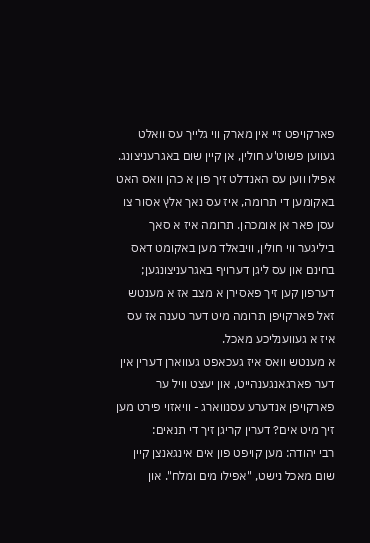פארקויפט זיי אין מארק ווי גלייך עס וואלט געווען פשוט'ע חולין, אן קיין שום באגרעניצונג. אפילו ווען עס האנדלט זיך פון א כהן וואס האט באקומען די תרומה, איז עס נאך אלץ אסור צו עסן פאר אן אומכהן. תרומה איז א סאך ביליגער ווי חולין, וויבאלד מען באקומט דאס בחינם און עס ליגן דערויף באגרעניצונגען; דערפון קען זיך פאסירן א מצב אז א מענטש זאל פארקויפן תרומה מיט דער טענה אז עס איז א געווענליכע מאכל.
א מענטש וואס איז געכאפט געווארן דערין אין דער פארגאנגענהייט, און יעצט וויל ער פארקויפן אנדערע עסנווארג - וויאזוי פירט מען זיך מיט אים? דערין קריגן זיך די תנאים:
רבי יהודה: מען קויפט פון אים אינגאנצן קיין שום מאכל נישט, "אפילו מים ומלח". און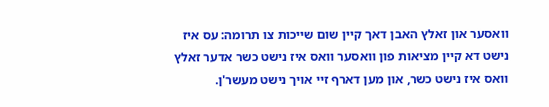וואסער און זאלץ האבן דאך קיין שום שייכות צו תרומה: עס איז נישט דא קיין מציאות פון וואסער וואס איז נישט כשר אדער זאלץ וואס איז נישט כשר, און מען דארף זיי אויך נישט מעשר'ן.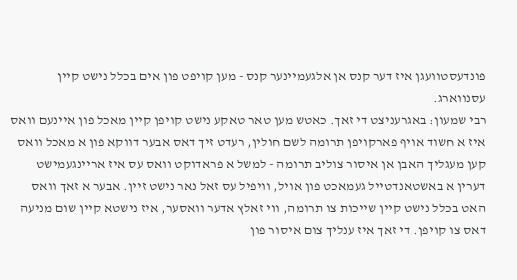פונדעסטוועגן איז דער קנס אן אלגעמיינער קנס - מען קויפט פון אים בכלל נישט קיין עסנווארג.
רבי שמעון: באגרעניצט די זאך. כאטש מען טאר טאקע נישט קויפן קיין מאכל פון איינעם וואס איז א חשוד אויף פארקויפן תרומה לשם חולין, רעדט זיך דאס אבער דווקא פון א מאכל וואס קען מעגליך האבן אן איסור צוליב תרומה - למשל א פראדוקט וואס עס איז אריינגעמישט דערין א באשטאנדטייל געמאכט פון אויל, וויפיל עס זאל נאר נישט זיין. אבער א זאך וואס האט בכלל נישט קיין שייכות צו תרומה, ווי זאלץ אדער וואסער, איז נישטא קיין שום מניעה דאס צו קויפן. די זאך איז ענליך צום איסור פון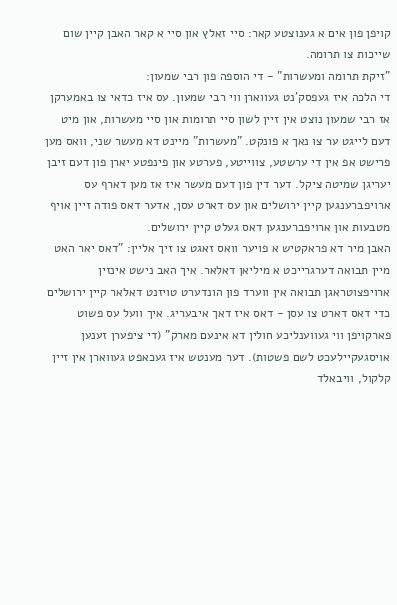קויפן פון אים א גענוצטע קאר: סיי זאלץ און סיי א קאר האבן קיין שום שייכות צו תרומה.
"זיקת תרומה ומעשרות" - די הוספה פון רבי שמעון:
די הלכה איז געפסק'נט געווארן ווי רבי שמעון. עס איז כדאי צו באמערקן אז רבי שמעון נוצט אין זיין לשון סיי תרומות און סיי מעשרות, און מיט דעם לייגט ער צו נאך א פונקט. "מעשרות" מיינט דא מעשר שני, וואס מען פרישט אפ אין די ערשטע, צווייטע, פערטע און פינפטע יארן פון דעם זיבן יעריגן שמיטה ציקל. דער דין פון דעם מעשר איז אז מען דארף עס ארויפברענגען קיין ירושלים און עס דארט עסן, אדער דאס פודה זיין אויף מטבעות און ארויפברענגען דאס געלט קיין ירושלים.
האבן מיר דא פראקטיש א פויער וואס זאגט צו זיך אליין: "דאס יאר האט מיין תבואה דערגרייכט א מיליאן דאלאר. איך האב נישט אינזין ארויפצוטראגן תבואה אין ווערד פון הונדערט טויזנט דאלאר קיין ירושלים כדי דאס דארט צו עסן - דאס איז דאך איבעריג. איך וועל עס פשוט פארקויפן ווי געווענליכע חולין דא אינעם מארק" (די ציפערן זענען אויסגעקיילעכט לשם פשטות). דער מענטש איז געכאפט געווארן אין זיין קלקול, וויבאלד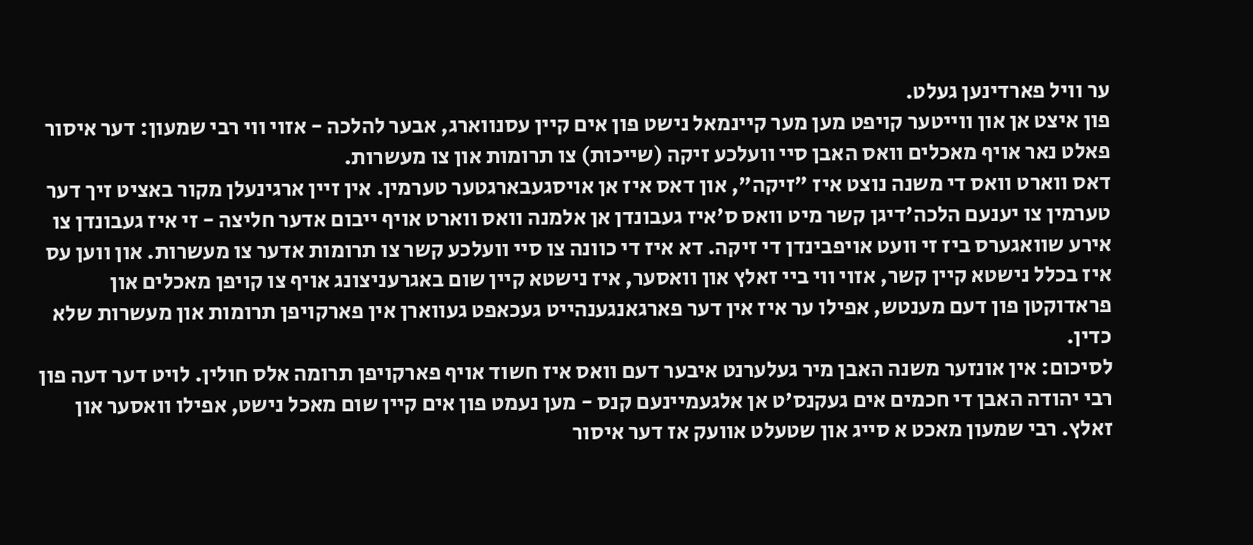ער וויל פארדינען געלט.
פון איצט אן און ווייטער קויפט מען מער קיינמאל נישט פון אים קיין עסנווארג, אבער להלכה - אזוי ווי רבי שמעון: דער איסור פאלט נאר אויף מאכלים וואס האבן סיי וועלכע זיקה (שייכות) צו תרומות און צו מעשרות.
דאס ווארט וואס די משנה נוצט איז "זיקה", און דאס איז אן אויסגעבארגטער טערמין. אין זיין ארגינעלן מקור באציט זיך דער טערמין צו יענעם הלכה'דיגן קשר מיט וואס ס'איז געבונדן אן אלמנה וואס ווארט אויף ייבום אדער חליצה - זי איז געבונדן צו אירע שוואגערס ביז זי וועט אויפבינדן די זיקה. דא איז די כוונה צו סיי וועלכע קשר צו תרומות אדער צו מעשרות. און ווען עס איז בכלל נישטא קיין קשר, אזוי ווי ביי זאלץ און וואסער, איז נישטא קיין שום באגרעניצונג אויף צו קויפן מאכלים און פראדוקטן פון דעם מענטש, אפילו ער איז אין דער פארגאנגענהייט געכאפט געווארן אין פארקויפן תרומות און מעשרות שלא כדין.
לסיכום: אין אונזער משנה האבן מיר געלערנט איבער דעם וואס איז חשוד אויף פארקויפן תרומה אלס חולין. לויט דער דעה פון רבי יהודה האבן די חכמים אים געקנס'ט אן אלגעמיינעם קנס - מען נעמט פון אים קיין שום מאכל נישט, אפילו וואסער און זאלץ. רבי שמעון מאכט א סייג און שטעלט אוועק אז דער איסור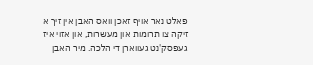פאלט נאר אויף זאכן וואס האבן אין זיך א זיקה צו תרומות און מעשרות, און אזוי איז געפסק'נט געווארן די הלכה. מיר האבן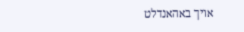אויך באהאנדלט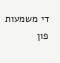די משמעות פון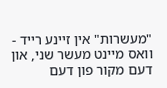"מעשרות" אין זיינע רייד - וואס מיינט מעשר שני, און דעם מקור פון דעם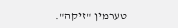טערמין "זיקה".